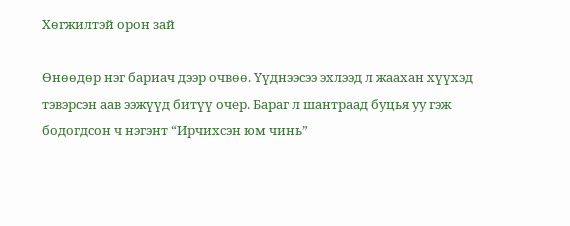Хөгжилтэй орон зай

Өнөөдөр нэг бариач дээр очвөө. Үүднээсээ эхлээд л жаахан хүүхэд тэвэрсэн аав ээжүүд битүү очер. Бараг л шантраад буцья уу гэж бодогдсон ч нэгэнт “Ирчихсэн юм чинь”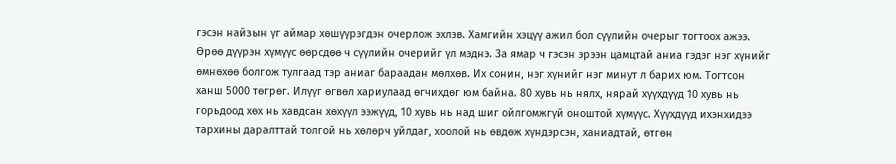гэсэн найзын үг аймар хөшүүрэгдэн очерлож эхлэв. Хамгийн хэцүү ажил бол сүүлийн очерыг тогтоох ажээ. Өрөө дүүрэн хүмүүс өөрсдөө ч сүүлийн очерийг үл мэднэ. За ямар ч гэсэн эрээн цамцтай аниа гэдэг нэг хүнийг өмнөхөө болгож тулгаад тэр аниаг бараадан мөлхөв. Их сонин, нэг хүнийг нэг минут л барих юм. Тогтсон ханш 5000 төгрөг. Илүүг өгвөл хариулаад өгчихдөг юм байна. 80 хувь нь нялх, нярай хүүхдүүд 10 хувь нь горьдоод хөх нь хавдсан хөхүүл ээжүүд, 10 хувь нь над шиг ойлгомжгүй оноштой хүмүүс. Хүүхдүүд ихэнхидээ тархины даралттай толгой нь хөлөрч уйлдаг, хоолой нь өвдөж хүндэрсэн, ханиадтай, өтгөн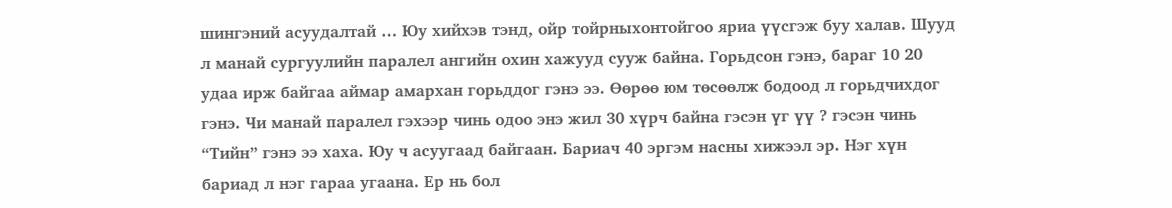шингэний асуудалтай … Юу хийхэв тэнд, ойр тойрныхонтойгоо яриа үүсгэж буу халав. Шууд л манай сургуулийн паралел ангийн охин хажууд сууж байна. Горьдсон гэнэ, бараг 10 20 удаа ирж байгаа аймар амархан горьддог гэнэ ээ. Өөрөө юм төсөөлж бодоод л горьдчихдог гэнэ. Чи манай паралел гэхээр чинь одоо энэ жил 30 хүрч байна гэсэн үг үү ? гэсэн чинь “Тийн” гэнэ ээ хаха. Юу ч асуугаад байгаан. Бариач 40 эргэм насны хижээл эр. Нэг хүн бариад л нэг гараа угаана. Ер нь бол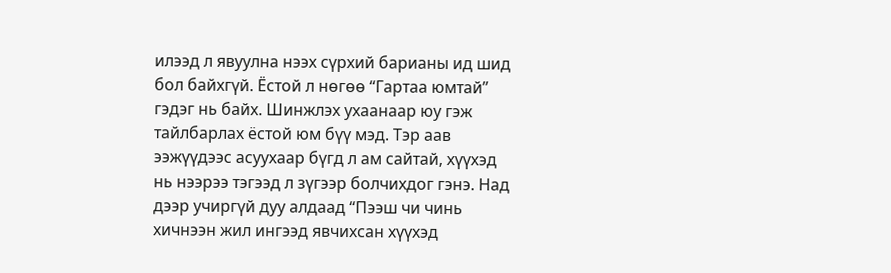илээд л явуулна нээх сүрхий барианы ид шид бол байхгүй. Ёстой л нөгөө “Гартаа юмтай” гэдэг нь байх. Шинжлэх ухаанаар юу гэж тайлбарлах ёстой юм бүү мэд. Тэр аав ээжүүдээс асуухаар бүгд л ам сайтай, хүүхэд нь нээрээ тэгээд л зүгээр болчихдог гэнэ. Над дээр учиргүй дуу алдаад “Пээш чи чинь хичнээн жил ингээд явчихсан хүүхэд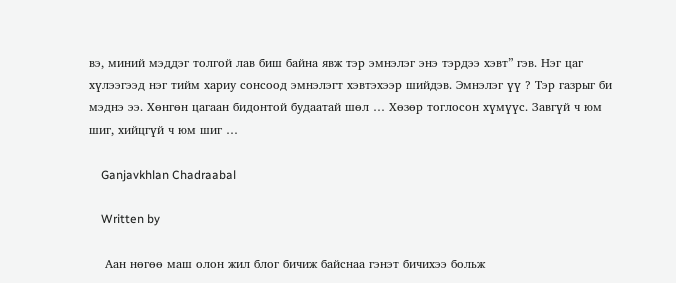вэ, миний мэддэг толгой лав биш байна явж тэр эмнэлэг энэ тэрдээ хэвт” гэв. Нэг цаг хүлээгээд нэг тийм хариу сонсоод эмнэлэгт хэвтэхээр шийдэв. Эмнэлэг үү ? Тэр газрыг би мэднэ ээ. Хөнгөн цагаан бидонтой будаатай шөл … Хөзөр тоглосон хүмүүс. Завгүй ч юм шиг, хийцгүй ч юм шиг …

    Ganjavkhlan Chadraabal

    Written by

    Аан нөгөө маш олон жил блог бичиж байснаа гэнэт бичихээ больж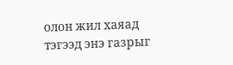олон жил хаяад тэгээд энэ газрыг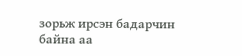зорьж ирсэн бадарчин байна аа